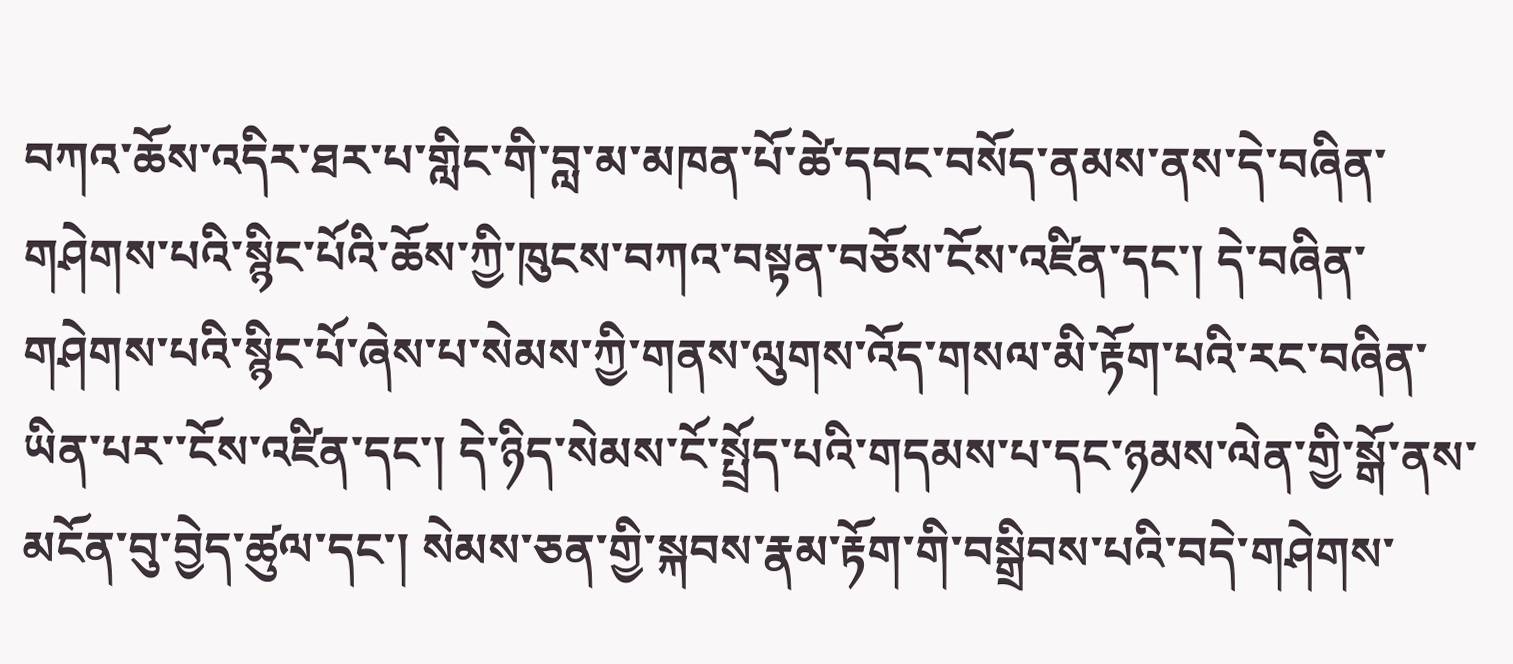བཀའ་ཆོས་འདིར་ཐར་པ་གླིང་གི་བླ་མ་མཁན་པོ་ཚེ་དབང་བསོད་ནམས་ནས་དེ་བཞིན་གཤེགས་པའི་སྙིང་པོའི་ཆོས་ཀྱི་ཁུངས་བཀའ་བསྟན་བཅོས་ངོས་འཛིན་དང་། དེ་བཞིན་གཤེགས་པའི་སྙིང་པོ་ཞེས་པ་སེམས་ཀྱི་གནས་ལུགས་འོད་གསལ་མི་རྟོག་པའི་རང་བཞིན་ཡིན་པར་་ངོས་འཛིན་དང་། དེ་ཉིད་སེམས་ངོ་སྤྲོད་པའི་གདམས་པ་དང་ཉམས་ལེན་གྱི་སྒོ་ནས་མངོན་བུ་བྱེད་ཚུལ་དང་། སེམས་ཅན་གྱི་སྐབས་རྣམ་རྟོག་གི་བསྒྲིབས་པའི་བདེ་གཤེགས་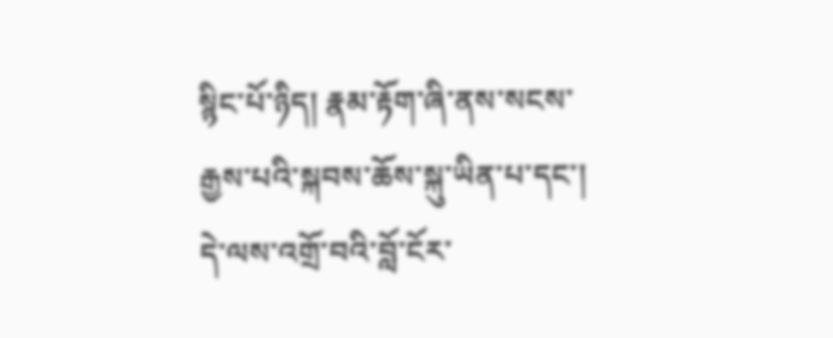སྙིང་པོ་ཉིད། རྣམ་རྟོག་ཞི་ནས་སངས་རྒྱས་པའི་སྐབས་ཆོས་སྐུ་ཡིན་པ་དང་། དེ་ལས་འགྲོ་བའི་བློ་ངོར་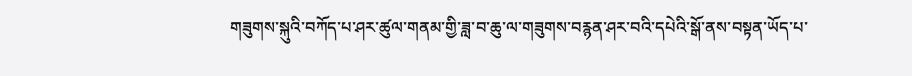གཟུགས་སྐུའི་བཀོད་པ་ཤར་ཚུལ་གནམ་གྱི་ཟླ་བ་ཆུ་ལ་གཟུགས་བརྙན་ཤར་བའི་དཔེའི་སྒོ་ནས་བསྟན་ཡོད་པ་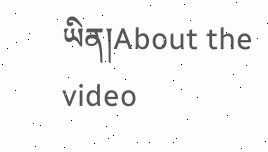ཡིན།About the video